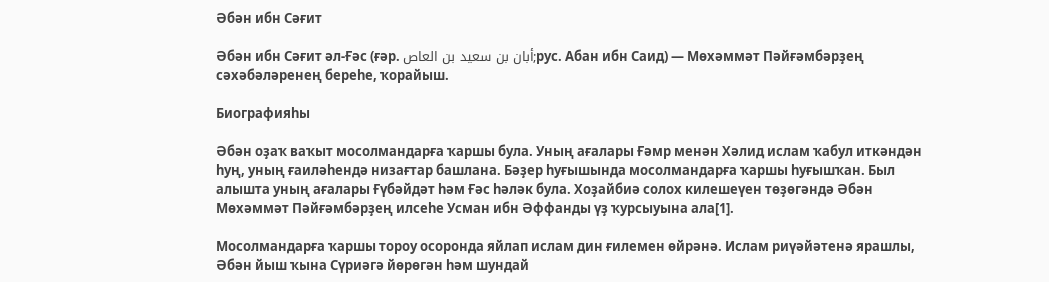Әбән ибн Сәғит

Әбән ибн Сәғит әл-Ғәс (ғәр. أبان بن سعيد بن العاص;рус. Абан ибн Саид) — Мөхәммәт Пәйғәмбәрҙең сәхәбәләренең береһе, ҡорайыш.

Биографияһы

Әбән оҙаҡ ваҡыт мосолмандарға ҡаршы була. Уның ағалары Ғәмр менән Хәлид ислам ҡабул иткәндән һуң, уның ғаиләһендә низағтар башлана. Бәҙер һуғышында мосолмандарға ҡаршы һуғышҡан. Был алышта уның ағалары Ғүбәйдәт һәм Ғәс һәләк була. Хоҙайбиә солох килешеүен төҙөгәндә Әбән Мөхәммәт Пәйғәмбәрҙең илсеһе Усман ибн Әффанды үҙ ҡурсыуына ала[1].

Мосолмандарға ҡаршы тороу осоронда яйлап ислам дин ғилемен өйрәнә. Ислам риүәйәтенә ярашлы, Әбән йыш ҡына Сүриәгә йөрөгән һәм шундай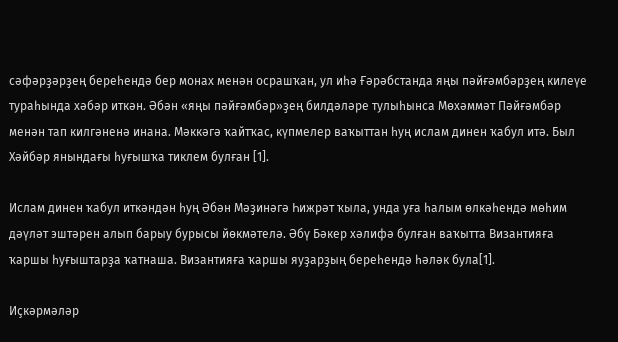сәфәрҙәрҙең береһендә бер монах менән осрашҡан, ул иһә Ғәрәбстанда яңы пәйғәмбәрҙең килеүе тураһында хәбәр иткән. Әбән «яңы пәйғәмбәр»ҙең билдәләре тулыһынса Мөхәммәт Пәйғәмбәр менән тап килгәненә инана. Мәккәгә ҡайтҡас, күпмелер ваҡыттан һуң ислам динен ҡабул итә. Был Хәйбәр янындағы һуғышҡа тиклем булған [1].

Ислам динен ҡабул иткәндән һуң Әбән Мәҙинәгә Һижрәт ҡыла, унда уға һалым өлкәһендә мөһим дәүләт эштәрен алып барыу бурысы йөкмәтелә. Әбү Бәкер хәлифә булған ваҡытта Византияға ҡаршы һуғыштарҙа ҡатнаша. Византияға ҡаршы яуҙарҙың береһендә һәләк була[1].

Иҫкәрмәләр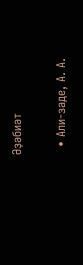Әҙәбиәт

  • Али-заде, А. А.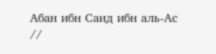Абан ибн Саид ибн аль-Ас //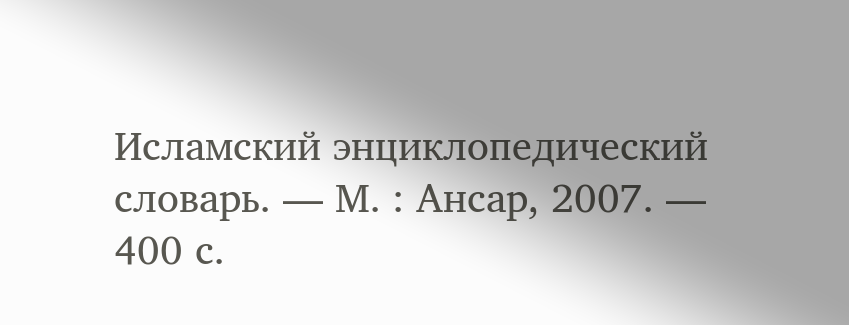Исламский энциклопедический словарь. — М. : Ансар, 2007. — 400 с.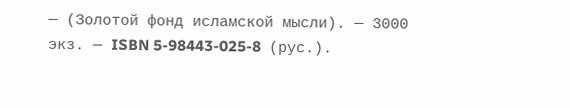— (Золотой фонд исламской мысли). — 3000 экз. — ISBN 5-98443-025-8  (рус.).